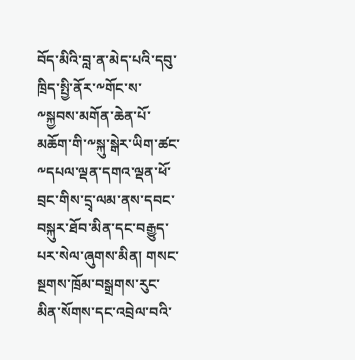བོད་མིའི་བླ་ན་མེད་པའི་དབུ་ཁྲིད་སྤྱི་ནོར་༸གོང་ས་༸སྐྱབས་མགོན་ཆེན་པོ་མཆོག་གི་༸སྐུ་སྒེར་ཡིག་ཚང་༸དཔལ་ལྡན་དགའ་ལྡན་ཕོ་བྲང་གིས་དྲྭ་ལམ་ནས་དབང་བསྐུར་ཐོབ་མིན་དང་བརྒྱུད་པར་སེལ་ཞུགས་མིན། གསང་སྔགས་ཁྲོམ་བསྒྲགས་རུང་མིན་སོགས་དང་འབྲེལ་བའི་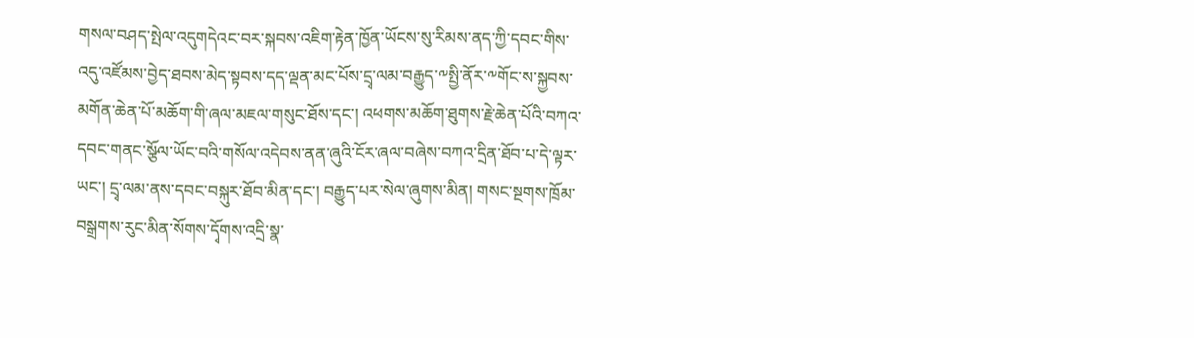གསལ་བཤད་སྤེལ་འདུགདེའང་བར་སྐབས་འཇིག་རྟེན་ཁྱོན་ཡོངས་སུ་རིམས་ནད་ཀྱི་དབང་གིས་འདུ་འཛོམས་བྱེད་ཐབས་མེད་སྟབས་དད་ལྡན་མང་པོས་དྲྭ་ལམ་བརྒྱུད་༸སྤྱི་ནོར་༸གོང་ས་སྐྱབས་མགོན་ཆེན་པོ་མཆོག་གི་ཞལ་མཇལ་གསུང་ཐོས་དང་། འཕགས་མཆོག་ཐུགས་རྗེ་ཆེན་པོའི་བཀའ་དབང་གནང་སྩོལ་ཡོང་བའི་གསོལ་འདེབས་ནན་ཞུའི་ངོར་ཞལ་བཞེས་བཀའ་དྲིན་ཐོབ་པ་དེ་ལྟར་ཡང་། དྲྭ་ལམ་ནས་དབང་བསྐུར་ཐོབ་མིན་དང་། བརྒྱུད་པར་སེལ་ཞུགས་མིན། གསང་སྔགས་ཁྲོམ་བསྒྲགས་རུང་མིན་སོགས་དྭོགས་འདྲི་སྣ་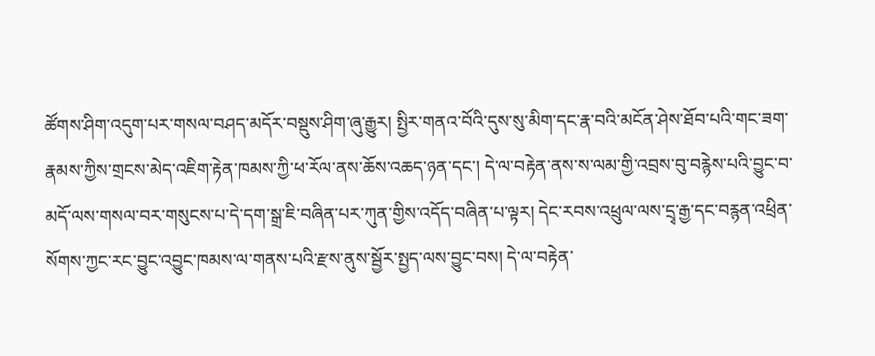ཚོགས་ཤིག་འདུག་པར་གསལ་བཤད་མདོར་བསྡུས་ཤིག་ཞུ་རྒྱུར། སྤྱིར་གནའ་བོའི་དུས་སུ་མིག་དང་རྣ་བའི་མངོན་ཤེས་ཐོབ་པའི་གང་ཟག་རྣམས་ཀྱིས་གྲངས་མེད་འཇིག་རྟེན་ཁམས་ཀྱི་ཕ་རོལ་ནས་ཆོས་འཆད་ཉན་དང་། དེ་ལ་བརྟེན་ནས་ས་ལམ་གྱི་འབྲས་བུ་བརྙེས་པའི་བྱུང་བ་མདོ་ལས་གསལ་བར་གསུངས་པ་དེ་དག་སྒྲ་ཇི་བཞིན་པར་ཀུན་གྱིས་འདོད་བཞིན་པ་ལྟར། དེང་རབས་འཕྲུལ་ལས་དྲྭ་རྒྱ་དང་བརྙན་འཕྲིན་སོགས་ཀྱང་རང་བྱུང་འབྱུང་ཁམས་ལ་གནས་པའི་རྫས་ནུས་སྦྱོར་སྤྱད་ལས་བྱུང་བས། དེ་ལ་བརྟེན་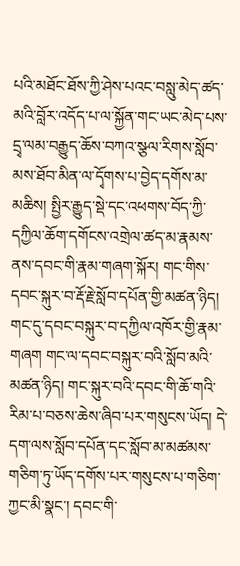པའི་མཐོང་ཐོས་ཀྱི་ཤེས་པའང་བསླུ་མེད་ཚད་མའི་བློར་འདོད་པ་ལ་སྐྱོན་གང་ཡང་མེད་པས་དྲྭ་ལམ་བརྒྱུད་ཆོས་བཀའ་སྩལ་རིགས་སློབ་མས་ཐོབ་མིན་ལ་དྭོགས་པ་བྱེད་དགོས་མ་མཆིས། སྤྱིར་རྒྱུད་སྡེ་དང་འཕགས་བོད་ཀྱི་དཀྱིལ་ཆོག་དགོངས་འགྲེལ་ཚད་མ་རྣམས་ནས་དབང་གི་རྣམ་གཞག་སྐོར། གང་གིས་དབང་སྐུར་བ་རྡོ་རྗེ་སློབ་དཔོན་གྱི་མཚན་ཉིད། གང་དུ་དབང་བསྐུར་བ་དཀྱིལ་འཁོར་གྱི་རྣམ་གཞག གང་ལ་དབང་བསྐུར་བའི་སློབ་མའི་མཚན་ཉིད། གང་སྐུར་བའི་དབང་གི་ཆོ་གའི་རིམ་པ་བཅས་ཆེས་ཞིབ་པར་གསུངས་ཡོད། དེ་དག་ལས་སློབ་དཔོན་དང་སློབ་མ་མཚམས་གཅིག་ཏུ་ཡོད་དགོས་པར་གསུངས་པ་གཅིག་ཀྱང་མི་སྣང་། དབང་གི་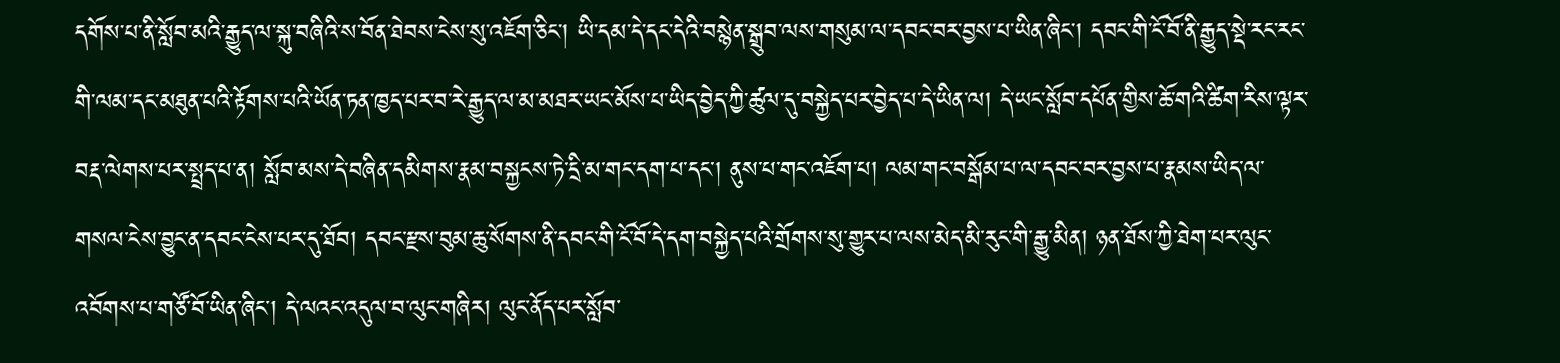དགོས་པ་ནི་སློབ་མའི་རྒྱུད་ལ་སྐུ་བཞིའི་ས་བོན་ཐེབས་ངེས་སུ་འཇོག་ཅིང་། ཡི་དམ་དེ་དང་དེའི་བསྙེན་སྒྲུབ་ལས་གསུམ་ལ་དབང་བར་བྱས་པ་ཡིན་ཞིང་། དབང་གི་ངོ་བོ་ནི་རྒྱུད་སྡེ་རང་རང་གི་ལམ་དང་མཐུན་པའི་རྟོགས་པའི་ཡོན་ཏན་ཁྱད་པར་བ་རེ་རྒྱུད་ལ་མ་མཐར་ཡང་མོས་པ་ཡིད་བྱེད་ཀྱི་ཚུལ་དུ་བསྐྱེད་པར་བྱེད་པ་དེ་ཡིན་ལ། དེ་ཡང་སློབ་དཔོན་གྱིས་ཆོ་གའི་ཚིག་རིས་ལྟར་བརྡ་ལེགས་པར་སྤྲད་པ་ན། སློབ་མས་དེ་བཞིན་དམིགས་རྣམ་བསྐྱངས་ཏེ་དྲི་མ་གང་དག་པ་དང་། ནུས་པ་གང་འཇོག་པ། ལམ་གང་བསྒོམ་པ་ལ་དབང་བར་བྱས་པ་རྣམས་ཡིད་ལ་གསལ་ངེས་བྱུང་ན་དབང་ངེས་པར་དུ་ཐོབ། དབང་རྫས་བུམ་ཆུ་སོགས་ནི་དབང་གི་ངོ་བོ་དེ་དག་བསྐྱེད་པའི་གྲོགས་སུ་གྱུར་པ་ལས་མེད་མི་རུང་གི་རྒྱུ་མིན། ཉན་ཐོས་ཀྱི་ཐེག་པར་ལུང་འབོགས་པ་གཙོ་བོ་ཡིན་ཞིང་། དེ་ལའང་འདུལ་བ་ལུང་གཞིར། ལུང་ནོད་པར་སློབ་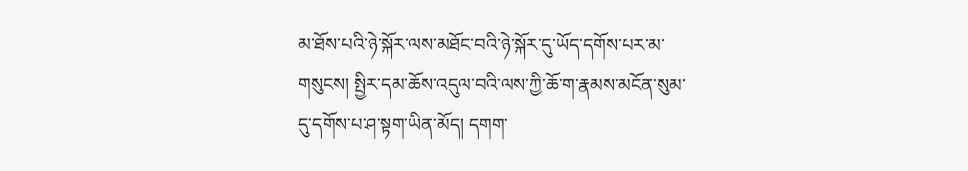མ་ཐོས་པའི་ཉེ་སྐོར་ལས་མཐོང་བའི་ཉེ་སྐོར་དུ་ཡོད་དགོས་པར་མ་གསུངས། སྤྱིར་དམ་ཆོས་འདུལ་བའི་ལས་ཀྱི་ཆོ་ག་རྣམས་མངོན་སུམ་དུ་དགོས་པ་ཤ་སྟག་ཡིན་མོད། དགག་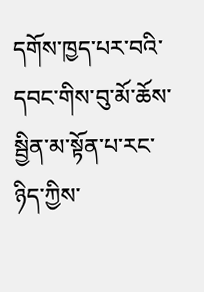དགོས་ཁྱད་པར་བའི་དབང་གིས་བུ་མོ་ཆོས་སྦྱིན་མ་སྟོན་པ་རང་ཉིད་ཀྱིས་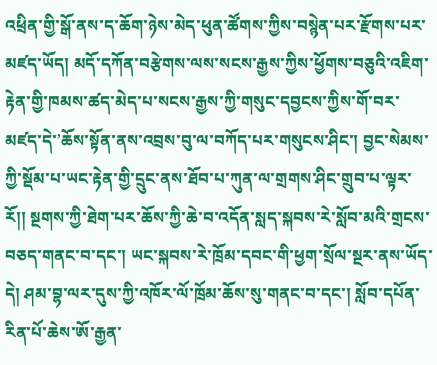འཕྲིན་གྱི་སྒོ་ནས་ད་ཆོག་ཉེས་མེད་ཕུན་ཚོགས་ཀྱིས་བསྙེན་པར་རྫོགས་པར་མཛད་ཡོད། མདོ་དཀོན་བརྩེགས་ལས་སངས་རྒྱས་ཀྱིས་ཕྱོགས་བཅུའི་འཇིག་རྟེན་གྱི་ཁམས་ཚད་མེད་པ་སངས་རྒྱས་ཀྱི་གསུང་དབྱངས་ཀྱིས་གོ་བར་མཛད་དེ་’ཆོས་སྟོན་ནས་འབྲས་བུ་ལ་བཀོད་པར་གསུངས་ཤིང་། བྱང་སེམས་ཀྱི་སྡོམ་པ་ཡང་རྟེན་གྱི་དྲུང་ནས་ཐོབ་པ་ཀུན་ལ་གྲགས་ཤིང་གྲུབ་པ་ལྟར་རོ།། སྔགས་ཀྱི་ཐེག་པར་ཆོས་ཀྱི་ཆེ་བ་འདོན་སླད་སྐབས་རེ་སློབ་མའི་གྲངས་བཅད་གནང་བ་དང་། ཡང་སྐབས་རེ་ཁྲོམ་དབང་གི་ཕྱག་སྲོལ་སྔར་ནས་ཡོད་དེ། ཤམ་བྷ་ལར་དུས་ཀྱི་འཁོར་ལོ་ཁྲོམ་ཆོས་སུ་གནང་བ་དང་། སློབ་དཔོན་རིན་པོ་ཆེས་ཨོ་རྒྱན་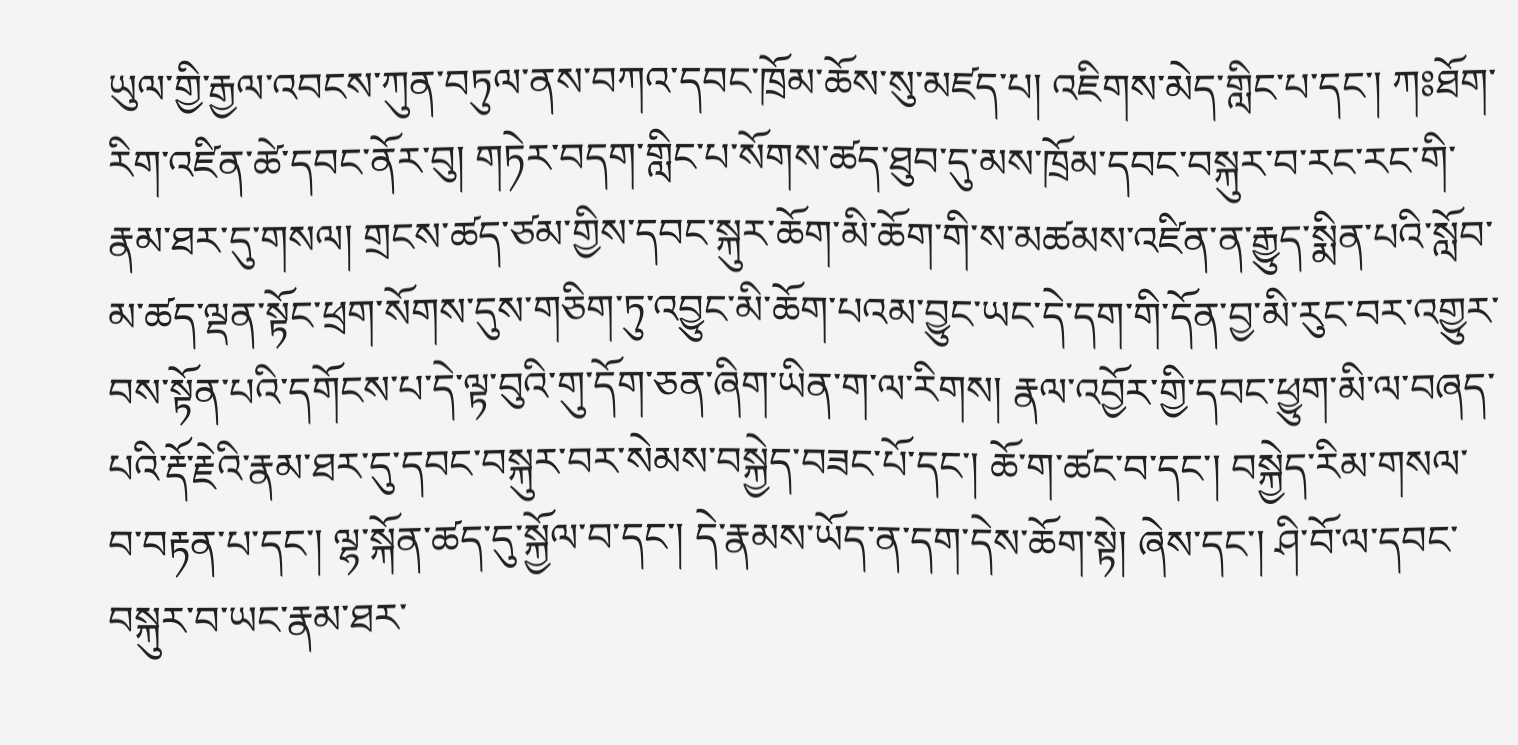ཡུལ་གྱི་རྒྱལ་འབངས་ཀུན་བཏུལ་ནས་བཀའ་དབང་ཁྲོམ་ཆོས་སུ་མཛད་པ། འཇིགས་མེད་གླིང་པ་དང་། ཀཿཐོག་རིག་འཛིན་ཚེ་དབང་ནོར་བུ། གཏེར་བདག་གླིང་པ་སོགས་ཚད་ཐུབ་དུ་མས་ཁྲོམ་དབང་བསྐུར་བ་རང་རང་གི་རྣམ་ཐར་དུ་གསལ། གྲངས་ཚད་ཙམ་གྱིས་དབང་སྐུར་ཆོག་མི་ཆོག་གི་ས་མཚམས་འཛིན་ན་རྒྱུད་སྨིན་པའི་སློབ་མ་ཚད་ལྡན་སྟོང་ཕྲག་སོགས་དུས་གཅིག་ཏུ་འབྱུང་མི་ཆོག་པའམ་བྱུང་ཡང་དེ་དག་གི་དོན་བྱ་མི་རུང་བར་འགྱུར་བས་སྟོན་པའི་དགོངས་པ་དེ་ལྟ་བུའི་གུ་དོག་ཅན་ཞིག་ཡིན་ག་ལ་རིགས། རྣལ་འབྱོར་གྱི་དབང་ཕྱུག་མི་ལ་བཞད་པའི་རྡོ་རྗེའི་རྣམ་ཐར་དུ་དབང་བསྐུར་བར་སེམས་བསྐྱེད་བཟང་པོ་དང་། ཆོ་ག་ཚང་བ་དང་། བསྐྱེད་རིམ་གསལ་བ་བརྟན་པ་དང་། ལྷ་སྐོན་ཚད་དུ་སྐྱོལ་བ་དང་། དེ་རྣམས་ཡོད་ན་དག་དེས་ཆོག་སྟེ། ཞེས་དང་། ཤི་བོ་ལ་དབང་བསྐུར་བ་ཡང་རྣམ་ཐར་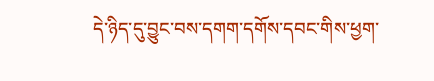དེ་ཉིད་དུ་བྱུང་བས་དགག་དགོས་དབང་གིས་ཕྱག་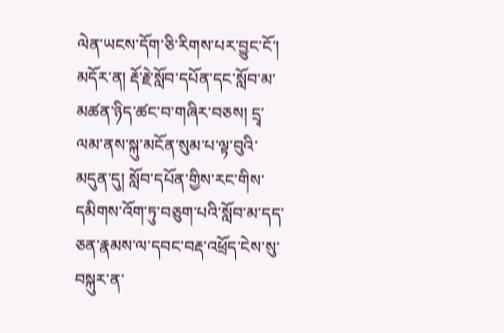ལེན་ཡངས་དོག་ཅི་རིགས་པར་བྱུང་ངོ་། མདོར་ན། རྡོ་རྗེ་སློབ་དཔོན་དང་སློབ་མ་མཚན་ཉིད་ཚང་བ་གཞིར་བཅས། དྲྭ་ལམ་ནས་སྐུ་མངོན་སུམ་པ་ལྟ་བུའི་མདུན་དུ། སློབ་དཔོན་གྱིས་རང་གིས་དམིགས་འོག་ཏུ་བཅུག་པའི་སློབ་མ་དད་ཅན་རྣམས་ལ་དབང་བརྡ་འཕྲོད་ངེས་སུ་བསྐུར་ན་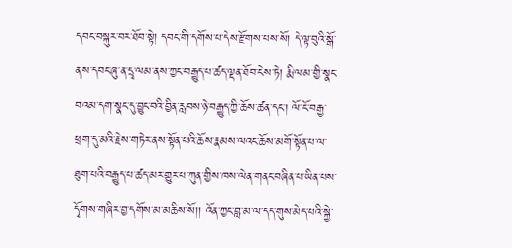དབང་བསྐུར་བར་ཐོབ་སྟེ། དབང་གི་དགོས་པ་དེས་རྫོགས་པས་སོ། དེ་ལྟ་བུའི་སྒོ་ནས་དབང་ཞུ་ན་དྲྭ་ལམ་ནས་ཀྱང་བརྒྱུད་པ་ཚད་ལྡན་ཐོབ་ངེས་ཏེ། རྨི་ལམ་གྱི་སྣང་བའམ་དག་སྣང་དུ་བྱུང་བའི་བྱིན་རླབས་ཉེ་བརྒྱུད་ཀྱི་ཆོས་ཚན་དང་། ལོ་ངོ་བརྒྱ་ཕྲག་དུ་མའི་རྗེས་གཏེར་ནས་སྟོན་པའི་ཆོས་རྣམས་ལའང་ཆོས་མགོ་སྟོན་པ་ལ་ཐུག་པའི་བརྒྱུད་པ་ཚད་མར་གྱུར་པ་ཀུན་གྱིས་ཁས་ལེན་གནང་བཞིན་པ་ཡིན་པས་དྭོགས་གཞིར་བྱ་དགོས་མ་མཆིས་སོ།། འོན་ཀྱང་བླ་མ་ལ་དད་གུས་མེད་པའི་སྐྱེ་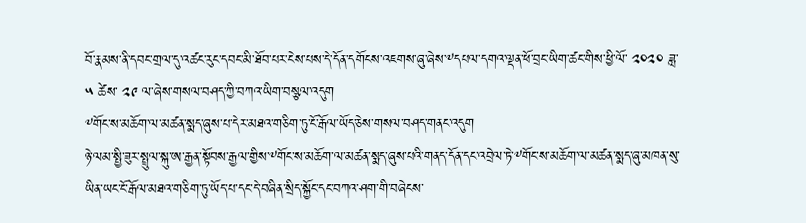བོ་རྣམས་ནི་དབང་གྲལ་དུ་འཚང་རུང་དབང་མི་ཐོབ་པར་ངེས་པས་དེ་དོན་དགོངས་འཇགས་ཞུ་ཞེས་༸དཔལ་དགའ་ལྡན་ཕོ་བྲང་ཡིག་ཚང་གིས་ཕྱི་ལོ་ ༢༠༢༠ ཟླ་ ༥ ཚེས་ ༢༩ ལ་ཞེས་གསལ་བཤད་ཀྱི་བཀའ་ཡིག་བསྩལ་འདུག
༸གོང་ས་མཆོག་ལ་མཚན་སྨད་ཞུས་པ་དེར་མཐའ་གཅིག་ཏུ་ངོ་རྒོལ་ཡོད་ཅེས་གསལ་བཤད་གནང་འདུག
ཉེ་ལམ་སྤྱི་ཟུར་སྤྲུལ་སྐུ་ཨ་རྒྱན་སྟོབས་རྒྱལ་གྱིས་༸གོང་ས་མཆོག་ལ་མཚན་སྨད་ཞུས་པའི་གནད་དོན་དང་འབྲེལ་ཏེ་༸གོང་ས་མཆོག་ལ་མཚན་སྨད་ཞུ་མཁན་སུ་ཡིན་ཡང་ངོ་རྒོལ་མཐའ་གཅིག་ཏུ་ཡོད་པ་དང་དེ་བཞིན་སྲིད་སྐྱོང་དང་བཀའ་ཤག་གི་བཞེངས་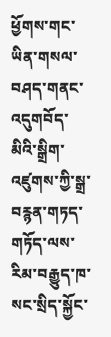ཕྱོགས་གང་ཡིན་གསལ་བཤད་གནང་འདུགབོད་མིའི་སྒྲིག་འཛུགས་ཀྱི་སྒྲ་བརྙན་གཏད་གཏོད་ལས་རིམ་བརྒྱུད་ཁ་སང་སྲིད་སྐྱོང་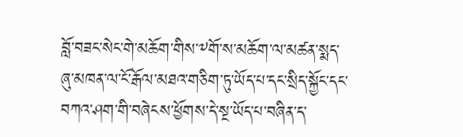བློ་བཟང་སེང་གེ་མཆོག་གིས་༸གོ་ས་མཆོག་ལ་མཚན་སྨད་ཞུ་མཁན་ལ་ངོ་རྒོལ་མཐའ་གཅིག་ཏུ་ཡོད་པ་དང་སྲིད་སྐྱོང་དང་བཀའ་ཤག་གི་བཞེངས་ཕྱོགས་དེ་སྔ་ཡོད་པ་བཞིན་ད་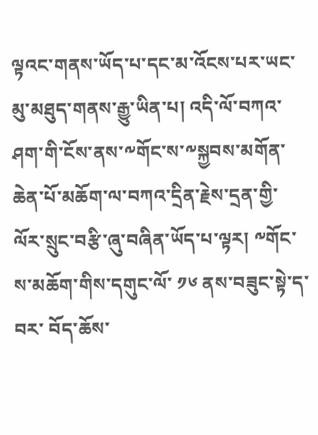ལྟའང་གནས་ཡོད་པ་དང་མ་འོངས་པར་ཡང་མུ་མཐུད་གནས་རྒྱུ་ཡིན་པ། འདི་ལོ་བཀའ་ཤག་གི་ངོས་ནས་༸གོང་ས་༸སྐྱབས་མགོན་ཆེན་པོ་མཆོག་ལ་བཀའ་དྲིན་རྗེས་དྲན་གྱི་ལོར་སྲུང་བརྩི་ཞུ་བཞིན་ཡོད་པ་ལྟར། ༸གོང་ས་མཆོག་གིས་དགུང་ལོ་ ༡༦ ནས་བཟུང་སྟེ་ད་བར་ བོད་ཆོས་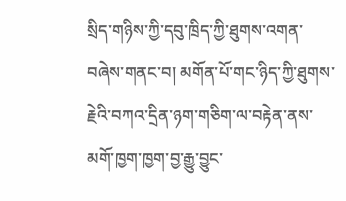སྲིད་གཉིས་ཀྱི་དབུ་ཁྲིད་ཀྱི་ཐུགས་འགན་བཞེས་གནང་བ། མགོན་པོ་གང་ཉིད་ཀྱི་ཐུགས་རྗེའི་བཀའ་དྲིན་ཉག་གཅིག་ལ་བརྟེན་ནས་མགོ་ཁྱག་ཁྱག་བྱ་རྒྱུ་བྱུང་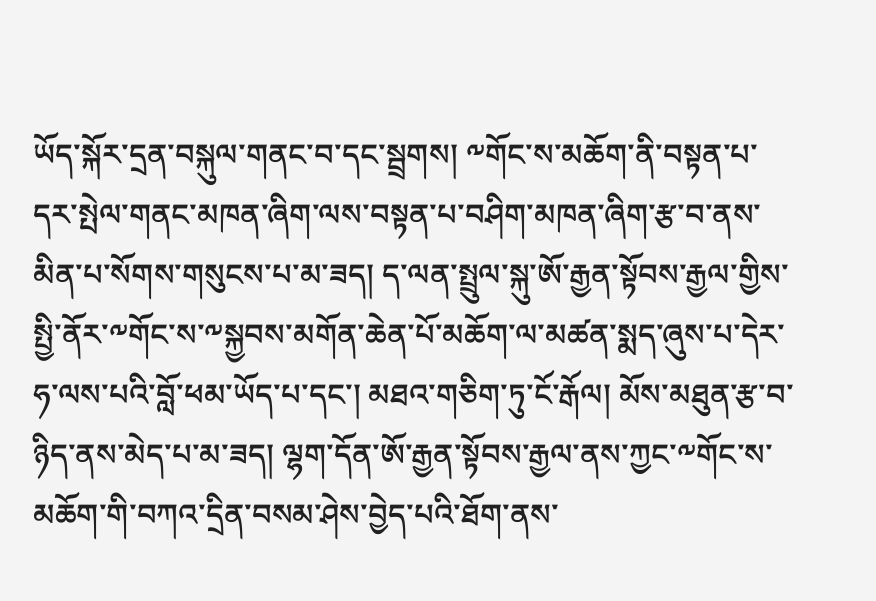ཡོད་སྐོར་དྲན་བསྐུལ་གནང་བ་དང་སྦྲགས། ༸གོང་ས་མཆོག་ནི་བསྟན་པ་དར་སྤེལ་གནང་མཁན་ཞིག་ལས་བསྟན་པ་བཤིག་མཁན་ཞིག་རྩ་བ་ནས་མིན་པ་སོགས་གསུངས་པ་མ་ཟད། ད་ལན་སྤྲུལ་སྐུ་ཨོ་རྒྱན་སྟོབས་རྒྱལ་གྱིས་སྤྱི་ནོར་༸གོང་ས་༸སྐྱབས་མགོན་ཆེན་པོ་མཆོག་ལ་མཚན་སྨད་ཞུས་པ་དེར་ཧ་ལས་པའི་བློ་ཕམ་ཡོད་པ་དང་། མཐའ་གཅིག་ཏུ་ངོ་རྒོལ། མོས་མཐུན་རྩ་བ་ཉིད་ནས་མེད་པ་མ་ཟད། ལྷག་དོན་ཨོ་རྒྱན་སྟོབས་རྒྱལ་ནས་ཀྱང་༸གོང་ས་མཆོག་གི་བཀའ་དྲིན་བསམ་ཤེས་བྱེད་པའི་ཐོག་ནས་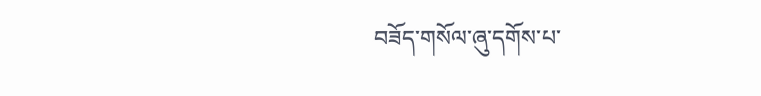བཟོད་གསོལ་ཞུ་དགོས་པ་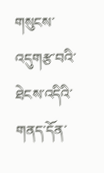གསུངས་འདུགརྩ་བའི་ཐེངས་འདིའི་གནད་དོན་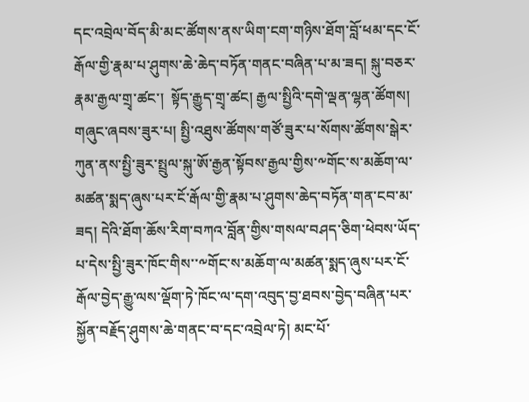དང་འབྲེལ་བོད་མི་མང་ཚོགས་ནས་ཡིག་ངག་གཉིས་ཐོག་བློ་ཕམ་དང་ངོ་རྒོལ་གྱི་རྣམ་པ་ཤུགས་ཆེ་ཆེད་བཏོན་གནང་བཞིན་པ་མ་ཟད། སྐུ་བཅར་རྣམ་རྒྱལ་གྲྭ་ཚང་།  སྟོད་རྒྱུད་གྲྭ་ཚང། རྒྱལ་སྤྱིའི་དགེ་ལྡན་ལྷན་ཚོགས། གཞུང་ཞབས་ཟུར་པ། སྤྱི་འཐུས་ཚོགས་གཙོ་ཟུར་པ་སོགས་ཚོགས་སྒེར་ཀུན་ནས་སྤྱི་ཟུར་སྤྲུལ་སྐུ་ཨོ་རྒྱན་སྟོབས་རྒྱལ་གྱིས་༸གོང་ས་མཆོག་ལ་མཚན་སྨད་ཞུས་པར་ངོ་རྒོལ་གྱི་རྣམ་པ་ཤུགས་ཆེད་བཏོན་གན་ངབ་མ་ཟད། དེའི་ཐོག་ཆོས་རིག་བཀའ་བློན་གྱིས་གསལ་བཤད་ཅིག་ཕེབས་ཡོད་པ་དེས་སྤྱི་ཟུར་ཁོང་གིས་་༸གོང་ས་མཆོག་ལ་མཚན་སྨད་ཞུས་པར་ངོ་རྒོལ་བྱེད་རྒྱུ་ལས་ལྡོག་ཏེ་ཁོང་ལ་དག་འབུད་བྱ་ཐབས་བྱེད་བཞིན་པར་སྐྱོན་བརྗོད་ཤུགས་ཆེ་གནང་བ་དང་འབྲེལ་ཏེ། མང་པོ་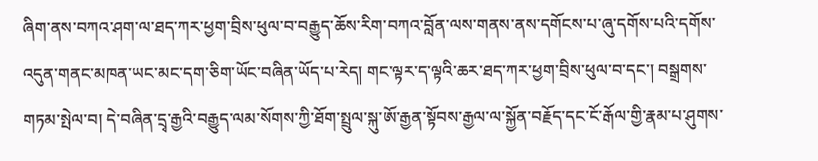ཞིག་ནས་བཀའ་ཤག་ལ་ཐད་ཀར་ཕྱག་བྲིས་ཕུལ་བ་བརྒྱུད་ཆོས་རིག་བཀའ་བློན་ལས་གནས་ནས་དགོངས་པ་ཞུ་དགོས་པའི་དགོས་འདུན་གནང་མཁན་ཡང་མང་དག་ཅིག་ཡོང་བཞིན་ཡོད་པ་རེད། གང་ལྟར་ད་ལྟའི་ཆར་ཐད་ཀར་ཕྱག་བྲིས་ཕུལ་བ་དང་། བསྒྲགས་གཏམ་སྤེལ་བ། དེ་བཞིན་དྲྭ་རྒྱའི་བརྒྱུད་ལམ་སོགས་ཀྱི་ཐོག་སྤྲུལ་སྐུ་ཨོ་རྒྱན་སྟོབས་རྒྱལ་ལ་སྐྱོན་བརྗོད་དང་ངོ་རྒོལ་གྱི་རྣམ་པ་ཤུགས་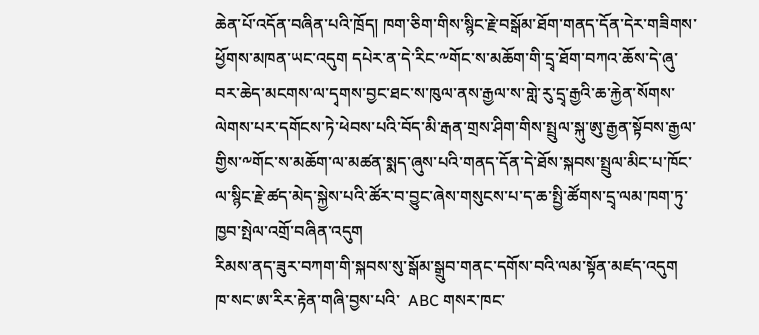ཆེན་པོ་འདོན་བཞིན་པའི་ཁྲོད། ཁག་ཅིག་གིས་སྙིང་རྗེ་བསྒོམ་ཐོག་གནད་དོན་དེར་གཟིགས་ཕྱོགས་མཁན་ཡང་འདུག དཔེར་ན་དེ་རིང་༸གོང་ས་མཆོག་གི་དྲྭ་ཐོག་བཀའ་ཆོས་དེ་ཞུ་བར་ཆེད་མངགས་ལ་དྭགས་བྱང་ཐང་ས་ཁུལ་ནས་རྒྱལ་ས་གླེ་རུ་དྲྭ་རྒྱའི་ཆ་རྐྱེན་སོགས་ལེགས་པར་དགོངས་ཏེ་ཕེབས་པའི་བོད་མི་རྒན་གྲས་ཤིག་གིས་སྤྲུལ་སྐུ་ཨུ་རྒྱན་སྟོབས་རྒྱལ་གྱིས་༸གོང་ས་མཆོག་ལ་མཚན་སྨད་ཞུས་པའི་གནད་དོན་དེ་ཐོས་སྐབས་སྤྲུལ་མིང་པ་ཁོང་ལ་སྙིང་རྗེ་ཚད་མེད་སྐྱེས་པའི་ཚོར་བ་བྱུང་ཞེས་གསུངས་པ་ད་ཆ་སྤྱི་ཚོགས་དྲྭ་ལམ་ཁག་ཏུ་ཁྱབ་སྤེལ་འགྲོ་བཞིན་འདུག
རིམས་ནད་ཟུར་བཀག་གི་སྐབས་སུ་སྒོམ་སྒྲུབ་གནང་དགོས་བའི་ལམ་སྟོན་མཛད་འདུག
ཁ་སང་ཨ་རིར་རྟེན་གཞི་བྱས་པའི་  ABC གསར་ཁང་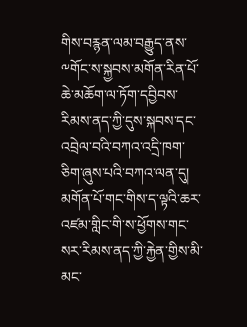གིས་བརྙན་ལམ་བརྒྱུད་ནས་༸གོང་ས་སྐྱབས་མགོན་རིན་པོ་ཆེ་མཆོག་ལ་ཏོག་དབྱིབས་རིམས་ནད་ཀྱི་དུས་སྐབས་དང་འབྲེལ་བའི་བཀའ་འདྲི་ཁག་ཅིག་ཞུས་པའི་བཀའ་ལན་དུ།   མགོན་པོ་གང་གིས་ད་ལྟའི་ཆར་འཛམ་གླིང་གི་ས་ཕྱོགས་གང་སར་རིམས་ནད་ཀྱི་རྐྱེན་གྱིས་མི་མང་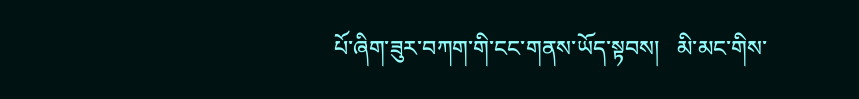པོ་ཞིག་ཟུར་བཀག་གི་ངང་གནས་ཡོད་སྟབས།   མི་མང་གིས་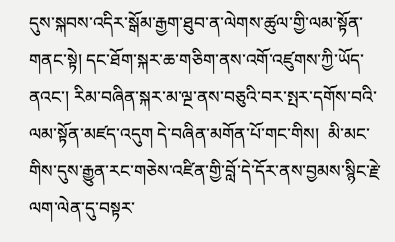དུས་སྐབས་འདིར་སྒོམ་རྒྱག་ཐུབ་ན་ལེགས་ཚུལ་གྱི་ལམ་སྟོན་གནང་སྟེ། དང་ཐོག་སྐར་ཆ་གཅིག་ནས་འགོ་འཛུགས་ཀྱི་ཡོད་ནའང་། རིམ་བཞིན་སྐར་མ་ལྔ་ནས་བཅུའི་བར་སྤར་དགོས་བའི་ལམ་སྟོན་མཛད་འདུག དེ་བཞིན་མགོན་པོ་གང་གིས།  མི་མང་གིས་དུས་རྒྱུན་རང་གཅེས་འཛིན་གྱི་བློ་དེ་དོར་ནས་བྱམས་སྙིང་རྗེ་ལག་ལེན་དུ་བསྟར་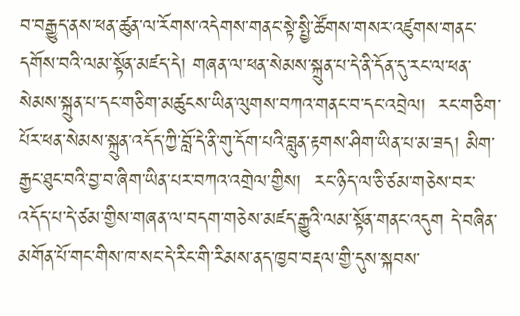བ་བརྒྱུད་ནས་ཕན་ཚུན་ལ་རོགས་འདེགས་གནང་སྟེ་སྤྱི་ཚོགས་གསར་འཛུགས་གནང་དགོས་བའི་ལམ་སྟོན་མཛད་དེ། གཞན་ལ་ཕན་སེམས་སྐྲུན་པ་དེ་ནི་དོན་དུ་རང་ལ་ཕན་སེམས་སྐྲུན་པ་དང་གཅིག་མཚུངས་ཡིན་ལུགས་བཀའ་གནང་བ་དང་འབྲེལ།  རང་གཅིག་པོར་ཕན་སེམས་སྐྲུན་འདོད་ཀྱི་བློ་དེ་ནི་གུ་དོག་པའི་བླུན་རྟགས་ཤིག་ཡིན་པ་མ་ཟད། མིག་རྒྱང་ཐུང་བའི་བྱ་བ་ཞིག་ཡིན་པར་བཀའ་འགྲེལ་གྱིས།  རང་ཉིད་ལ་ཅི་ཙམ་གཅེས་བར་འདོད་པ་དེ་ཙམ་གྱིས་གཞན་ལ་བདག་གཅེས་མཛད་རྒྱུའི་ལམ་སྟོན་གནང་འདུག དེ་བཞིན་མགོན་པོ་གང་གིས་ཁ་སང་དེ་རིང་གི་རིམས་ནད་ཁྱབ་བརྡལ་གྱི་དུས་སྐབས་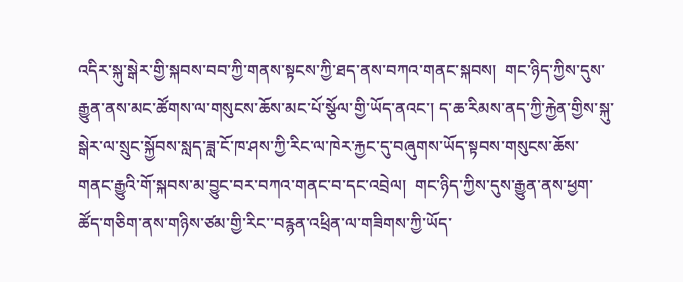འདིར་སྐུ་སྒེར་གྱི་སྐབས་བབ་ཀྱི་གནས་སྟངས་ཀྱི་ཐད་ནས་བཀའ་གནང་སྐབས།  གང་ཉིད་ཀྱིས་དུས་རྒྱུན་ནས་མང་ཚོགས་ལ་གསུངས་ཆོས་མང་པོ་སྩོལ་གྱི་ཡོད་ནའང་། ད་ཆ་རིམས་ནད་ཀྱི་རྐྱེན་གྱིས་སྐུ་སྒེར་ལ་སྲུང་སྐྱོབས་སླད་ཟླ་ངོ་ཁ་ཤས་ཀྱི་རིང་ལ་ཁེར་རྐྱང་དུ་བཞུགས་ཡོད་སྟབས་གསུངས་ཆོས་གནང་རྒྱུའི་གོ་སྐབས་མ་བྱུང་བར་བཀའ་གནང་བ་དང་འབྲེལ།  གང་ཉིད་ཀྱིས་དུས་རྒྱུན་ནས་ཕྱག་ཚོད་གཅིག་ནས་གཉིས་ཙམ་གྱི་རིང་་བརྙན་འཕྲིན་ལ་གཟིགས་ཀྱི་ཡོད་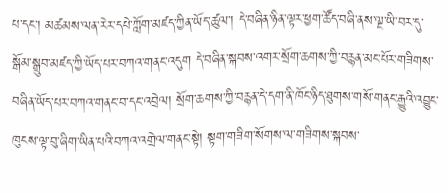པ་དང་། མཚམས་ལན་རེར་དཔེ་ཀློག་མཛད་ཀྱིན་ཡོད་ཚུལ་། དེ་བཞིན་ཉིན་ལྟར་ཕྱག་ཚོད་བཞི་ནས་ལྔ་ཡི་བར་དུ་སྒོམ་སྒྲུབ་མཛད་ཀྱི་ཡོད་པར་བཀའ་གནང་འདུག དེ་བཞིན་སྐབས་འགར་སྲོག་ཆགས་ཀྱི་བརྙན་མང་པོར་གཟིགས་བཞིན་ཡོད་པར་བཀའ་གནང་བ་དང་འབྲེལ། སྲོག་ཆགས་ཀྱི་བརྙན་དེ་དག་ནི་ཁོང་ཉིད་ཐུགས་གསོ་གནང་རྒྱུའི་འབྱུང་ཁུངས་ལྟ་བུ་ཞིག་ཡིན་པའི་བཀའ་འགྲེལ་གནང་སྟེ། སྟག་གཟིག་སོགས་ལ་གཟིགས་སྐབས་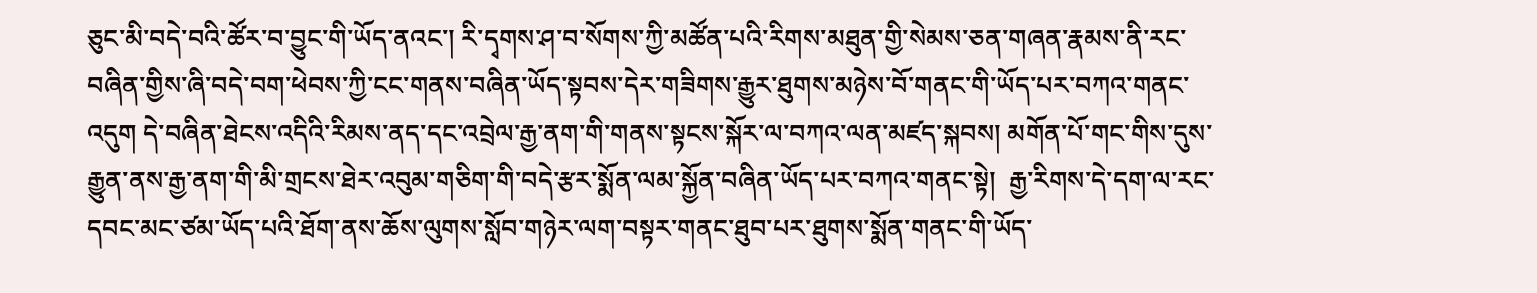ཅུང་མི་བདེ་བའི་ཚོར་བ་བྱུང་གི་ཡོད་ནའང་། རི་དྭགས་ཤ་བ་སོགས་ཀྱི་མཚོན་པའི་རིགས་མཐུན་གྱི་སེམས་ཅན་གཞན་རྣམས་ནི་རང་བཞིན་གྱིས་ཞི་བདེ་བག་ཕེབས་ཀྱི་ངང་གནས་བཞིན་ཡོད་སྟབས་དེར་གཟིགས་རྒྱུར་ཐུགས་མཉེས་བོ་གནང་གི་ཡོད་པར་བཀའ་གནང་འདུག དེ་བཞིན་ཐེངས་འདིའི་རིམས་ནད་དང་འབྲེལ་རྒྱ་ནག་གི་གནས་སྟངས་སྐོར་ལ་བཀའ་ལན་མཛད་སྐབས། མགོན་པོ་གང་གིས་དུས་རྒྱུན་ནས་རྒྱ་ནག་གི་མི་གྲངས་ཐེར་འབུམ་གཅིག་གི་བདེ་རྩར་སྨོན་ལམ་སྐྱོན་བཞིན་ཡོད་པར་བཀའ་གནང་སྟེ།  རྒྱ་རིགས་དེ་དག་ལ་རང་དབང་མང་ཙམ་ཡོད་པའི་ཐོག་ནས་ཆོས་ལུགས་སློབ་གཉེར་ལག་བསྟར་གནང་ཐུབ་པར་ཐུགས་སྨོན་གནང་གི་ཡོད་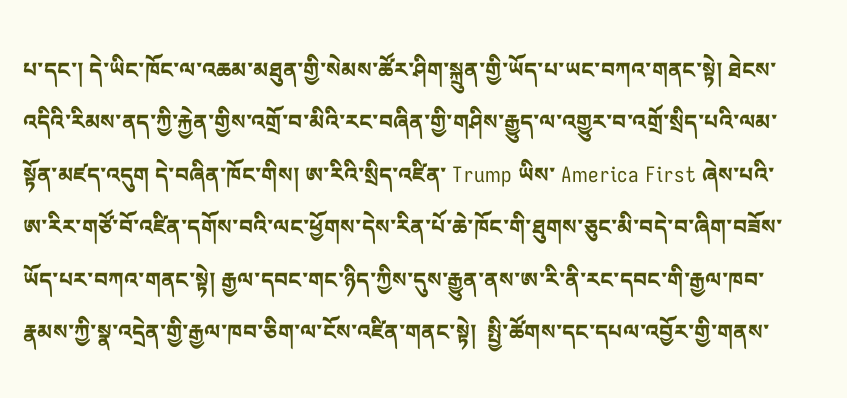པ་དང་། དེ་ཡིང་ཁོང་ལ་འཆམ་མཐུན་གྱི་སེམས་ཚོར་ཤིག་སྐྲུན་གྱི་ཡོད་པ་ཡང་བཀའ་གནང་སྟེ། ཐེངས་འདིའི་རིམས་ནད་ཀྱི་རྐྱེན་གྱིས་འགྲོ་བ་མིའི་རང་བཞིན་གྱི་གཤིས་རྒྱུད་ལ་འགྱུར་བ་འགྲོ་སྲིད་པའི་ལམ་སྟོན་མཛད་འདུག དེ་བཞིན་ཁོང་གིས། ཨ་རིའི་སྲིད་འཛིན་ Trump ཡིས་ America First ཞེས་པའི་ཨ་རིར་གཙོ་བོ་འཛིན་དགོས་བའི་ལང་ཕྱོགས་དེས་རིན་པོ་ཆེ་ཁོང་གི་ཐུགས་ཅུང་མི་བདེ་བ་ཞིག་བཟོས་ཡོད་པར་བཀའ་གནང་སྟེ། རྒྱལ་དབང་གང་ཉིད་ཀྱིས་དུས་རྒྱུན་ནས་ཨ་རི་ནི་རང་དབང་གི་རྒྱལ་ཁབ་རྣམས་ཀྱི་སྣ་འདྲེན་གྱི་རྒྱལ་ཁབ་ཅིག་ལ་ངོས་འཛིན་གནང་སྟེ།  སྤྱི་ཚོགས་དང་དཔལ་འབྱོར་གྱི་གནས་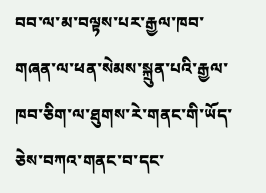བབ་ལ་མ་བལྟས་པར་རྒྱལ་ཁབ་གཞན་ལ་ཕན་སེམས་སྐྲུན་པའི་རྒྱལ་ཁབ་ཅིག་ལ་ཐུགས་རེ་གནང་གི་ཡོད་ཅེས་བཀའ་གནང་བ་དང་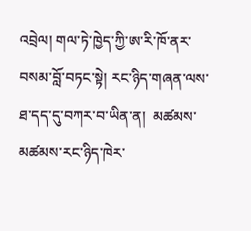འབྲེལ། གལ་ཏེ་ཁྱེད་ཀྱི་ཨ་རི་ཁོ་ནར་བསམ་བློ་བཏང་སྟེ། རང་ཉིད་གཞན་ལས་ཐ་དད་དུ་བཀར་བ་ཡིན་ན།  མཚམས་མཚམས་རང་ཉིད་ཁེར་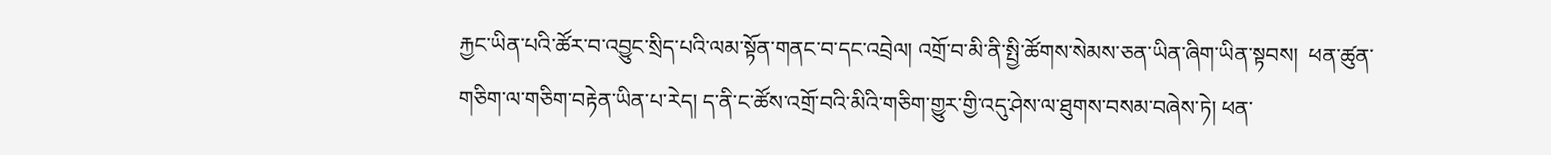རྐྱང་ཡིན་པའི་ཚོར་བ་འབྱུང་སྲིད་པའི་ལམ་སྟོན་གནང་བ་དང་འབྲེལ། འགྲོ་བ་མི་ནི་སྤྱི་ཚོགས་སེམས་ཅན་ཡིན་ཞིག་ཡིན་སྟབས།  ཕན་ཚུན་གཅིག་ལ་གཅིག་བརྟེན་ཡིན་པ་རེད། ད་ནི་ང་ཚོས་འགྲོ་བའི་མིའི་གཅིག་གྱུར་གྱི་འདུ་ཤེས་ལ་ཐུགས་བསམ་བཞེས་ཏེ། ཕན་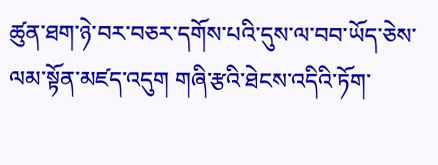ཚུན་ཐག་ཉེ་བར་བཅར་དགོས་པའི་དུས་ལ་བབ་ཡོད་ཅེས་ལམ་སྟོན་མཛད་འདུག གཞི་རྩའི་ཐེངས་འདིའི་ཏོག་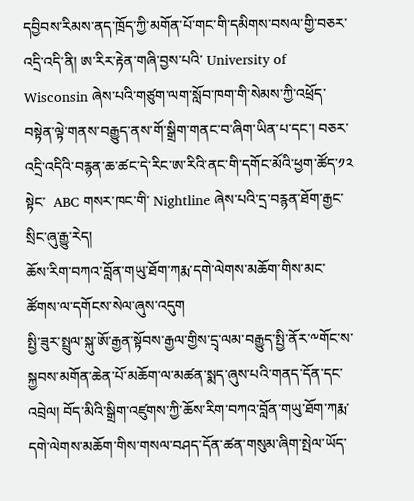དབྱིབས་རིམས་ནད་ཁྲོད་ཀྱི་མགོན་པོ་གང་གི་དམིགས་བསལ་གྱི་བཅར་འདྲི་འདི་ནི། ཨ་རིར་རྟེན་གཞི་བྱས་པའི་ University of Wisconsin ཞེས་པའི་གཙུག་ལག་སློབ་ཁག་གི་སེམས་ཀྱི་འཕྲོད་བསྟེན་ལྟེ་གནས་བརྒྱུད་ནས་གོ་སྒྲིག་གནང་བ་ཞིག་ཡིན་པ་དང་། བཅར་འདྲི་འདིའི་བརྙན་ཆ་ཚང་དེ་རིང་ཨ་རིའི་ནང་གི་དགོང་མོའི་ཕྱག་ཚོད་༡༢ སྟེང་  ABC གསར་ཁང་གི་ Nightline ཞེས་པའི་དྲ་བརྙན་ཐོག་རྒྱང་སྲིང་ཞུ་རྒྱུ་རེད།
ཆོས་རིག་བཀའ་བློན་གཡུ་ཐོག་ཀརྨ་དགེ་ལེགས་མཆོག་གིས་མང་ཚོགས་ལ་དགོངས་སེལ་ཞུས་འདུག
སྤྱི་ཟུར་སྤྲུལ་སྐུ་ཨོ་རྒྱན་སྟོབས་རྒྱལ་གྱིས་དྲྭ་ལམ་བརྒྱུད་སྤྱི་ནོར་༸གོང་ས་སྐྱབས་མགོན་ཆེན་པོ་མཆོག་ལ་མཚན་སྨད་ཞུས་པའི་གནད་དོན་དང་འབྲེལ། བོད་མིའི་སྒྲིག་འཛུགས་ཀྱི་ཆོས་རིག་བཀའ་བློན་གཡུ་ཐོག་ཀརྨ་དགེ་ལེགས་མཆོག་གིས་གསལ་བཤད་དོན་ཚན་གསུམ་ཞིག་སྤེལ་ཡོད་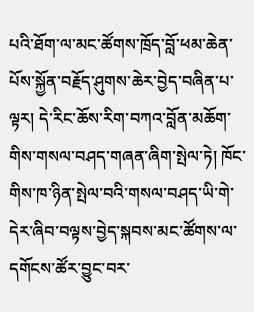པའི་ཐོག་ལ་མང་ཚོགས་ཁྲོད་བློ་ཕམ་ཆེན་པོས་སྐྱོན་བརྗོད་ཤུགས་ཆེར་བྱེད་བཞིན་པ་ལྟར། དེ་རིང་ཆོས་རིག་བཀའ་བློན་མཆོག་གིས་གསལ་བཤད་གཞན་ཞིག་སྤེལ་ཏེ། ཁོང་གིས་ཁ་ཉིན་སྤེལ་བའི་གསལ་བཤད་ཡི་གེ་དེར་ཞིབ་བལྟས་བྱེད་སྐབས་མང་ཚོགས་ལ་དགོངས་ཚོར་བྱུང་བར་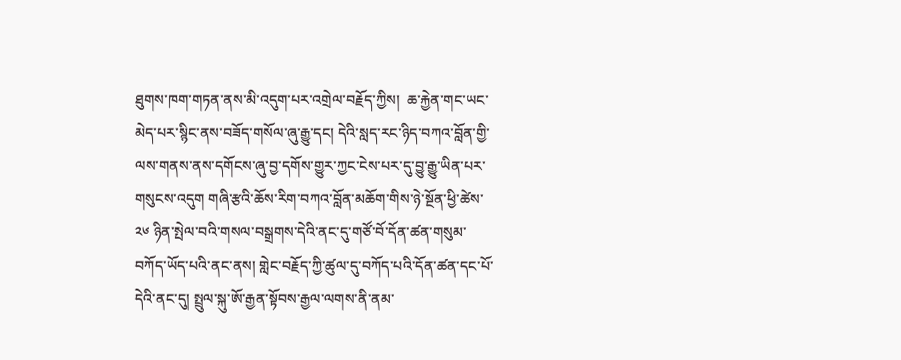ཐུགས་ཁག་གཏན་ནས་མི་འདུག་པར་འགྲེལ་བརྗོད་ཀྱིས།  ཆ་རྐྱེན་གང་ཡང་མེད་པར་སྙིང་ནས་བཟོད་གསོལ་ཞུ་རྒྱུ་དང། དེའི་སླད་རང་ཉིད་བཀའ་བློན་གྱི་ལས་གནས་ནས་དགོངས་ཞུ་བྱ་དགོས་གྱུར་ཀྱང་ངེས་པར་དུ་བྱུ་རྒྱུ་ཡིན་པར་གསུངས་འདུག གཞི་རྩའི་ཆོས་རིག་བཀའ་བློན་མཆོག་གིས་ཉེ་སྔོན་ཕྱི་ཚེས་ ༢༦ ཉིན་སྤེལ་བའི་གསལ་བསྒྲགས་དེའི་ནང་དུ་གཙོ་བོ་དོན་ཚན་གསུམ་བཀོད་ཡོད་པའི་ནང་ནས། གླེང་བརྗོད་ཀྱི་ཚུལ་དུ་བཀོད་པའི་དོན་ཚན་དང་པོ་དེའི་ནང་དུ། སྤྲུལ་སྐུ་ཨོ་རྒྱན་སྟོབས་རྒྱལ་ལགས་ནི་ནམ་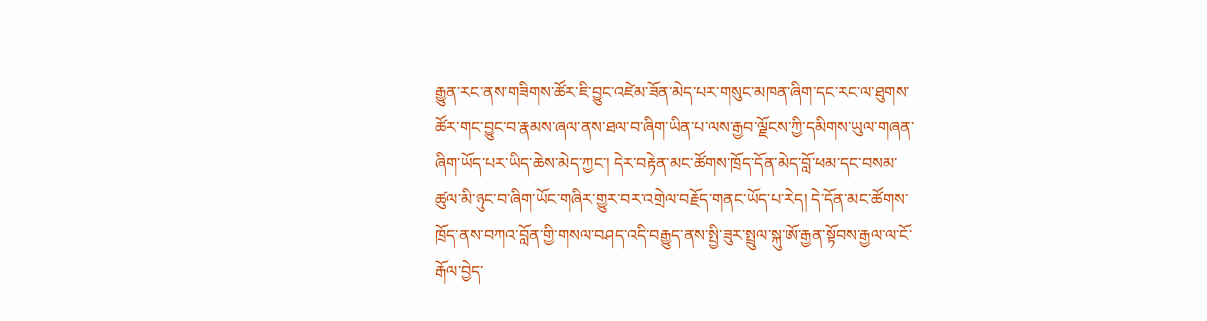རྒྱུན་རང་ནས་གཟིགས་ཚོར་ཇི་བྱུང་འཛེམ་ཟོན་མེད་པར་གསུང་མཁན་ཞིག་དང་རང་ལ་ཐུགས་ཚོར་གང་བྱུང་བ་རྣམས་ཞལ་ནས་ཐལ་བ་ཞིག་ཡིན་པ་ལས་རྒྱབ་ལྗོངས་ཀྱི་དམིགས་ཡུལ་གཞན་ཞིག་ཡོད་པར་ཡིད་ཆེས་མེད་ཀྱང་། དེར་བརྟེན་མང་ཚོགས་ཁྲོད་དོན་མེད་བློ་ཕམ་དང་བསམ་ཚུལ་མི་ཉུང་བ་ཞིག་ཡོང་གཞིར་གྱུར་བར་འགྲེལ་བརྗོད་གནང་ཡོད་པ་རེད། དེ་དོན་མང་ཚོགས་ཁྲོད་ནས་བཀའ་བློན་གྱི་གསལ་བཤད་འདི་བརྒྱུད་ནས་སྤྱི་ཟུར་སྤྲུལ་སྐུ་ཨོ་རྒྱན་སྟོབས་རྒྱལ་ལ་ངོ་རྒོལ་བྱེད་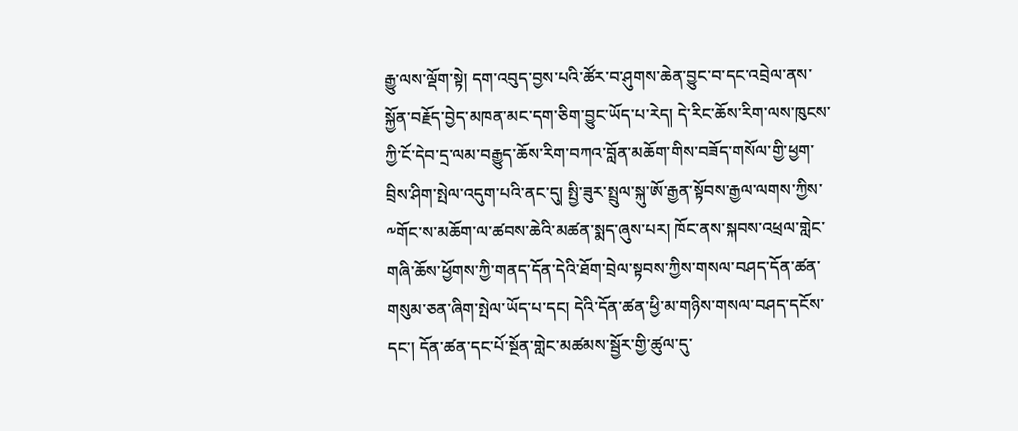རྒྱུ་ལས་ལྡོག་སྟེ། དག་འབུད་བྱས་པའི་ཚོར་བ་ཤུགས་ཆེན་བྱུང་བ་དང་འབྲེལ་ནས་སྐྱོན་བརྗོད་བྱེད་མཁན་མང་དག་ཅིག་བྱུང་ཡོད་པ་རེད། དེ་རིང་ཆོས་རིག་ལས་ཁུངས་ཀྱི་ངོ་དེབ་དྲ་ལམ་བརྒྱུད་ཆོས་རིག་བཀའ་བློན་མཆོག་གིས་བཟོད་གསོལ་གྱི་ཕྱག་བྲིས་ཤིག་སྤེལ་འདུག་པའི་ནང་དུ། སྤྱི་ཟུར་སྤྲུལ་སྐུ་ཨོ་རྒྱན་སྟོབས་རྒྱལ་ལགས་ཀྱིས་༸གོང་ས་མཆོག་ལ་ཚབས་ཆེའི་མཚན་སྨད་ཞུས་པར། ཁོང་ནས་སྐབས་འཕྲལ་གླེང་གཞི་ཆོས་ཕྱོགས་ཀྱི་གནད་དོན་དེའི་ཐོག་བྲེལ་སྟབས་ཀྱིས་གསལ་བཤད་དོན་ཚན་གསུམ་ཅན་ཞིག་སྤེལ་ཡོད་པ་དང། དེའི་དོན་ཚན་ཕྱི་མ་གཉིས་གསལ་བཤད་དངོས་དང་། དོན་ཚན་དང་པོ་སྔོན་གླེང་མཚམས་སྦྱོར་གྱི་ཚུལ་དུ་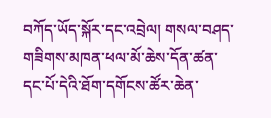བཀོད་ཡོད་སྐོར་དང་འབྲེལ། གསལ་བཤད་གཟིགས་མཁན་ཕལ་མོ་ཆེས་དོན་ཚན་དང་པོ་དེའི་ཐོག་དགོངས་ཚོར་ཆེན་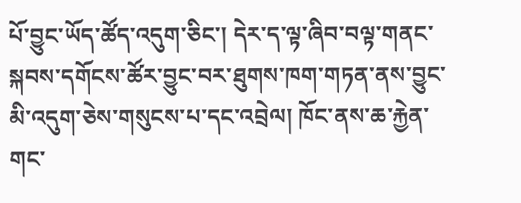པོ་བྱུང་ཡོད་ཚོད་འདུག་ཅིང་། དེར་ད་ལྟ་ཞིབ་བལྟ་གནང་སྐབས་དགོངས་ཚོར་བྱུང་བར་ཐུགས་ཁག་གཏན་ནས་བྱུང་མི་འདུག་ཅེས་གསུངས་པ་དང་འབྲེལ། ཁོང་ནས་ཆ་རྐྱེན་གང་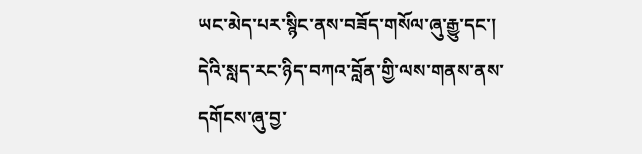ཡང་མེད་པར་སྙིང་ནས་བཟོད་གསོལ་ཞུ་རྒྱུ་དང་། དེའི་སླད་རང་ཉིད་བཀའ་བློན་གྱི་ལས་གནས་ནས་དགོངས་ཞུ་བྱ་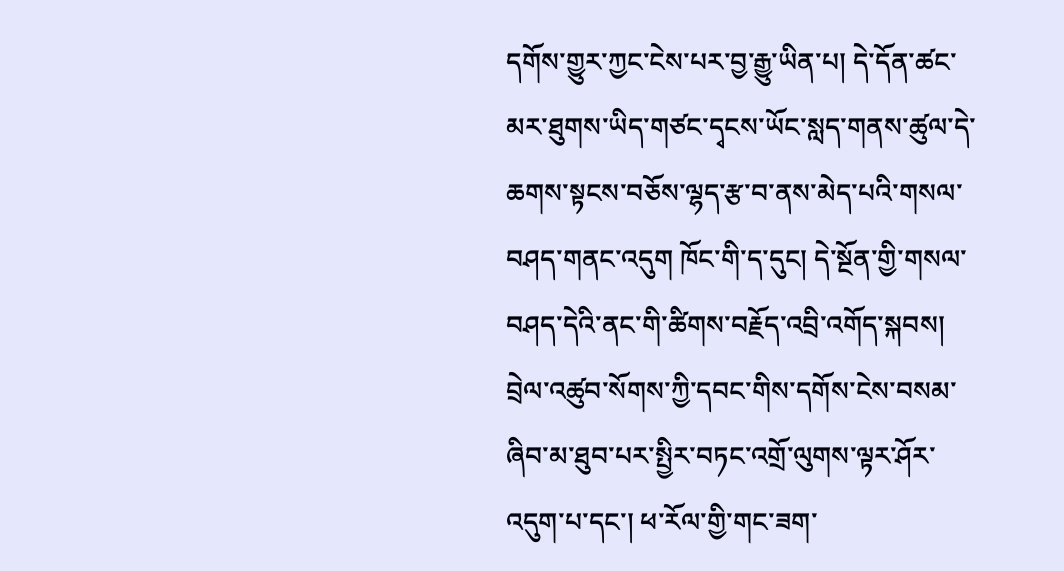དགོས་གྱུར་ཀྱང་ངེས་པར་བྱ་རྒྱུ་ཡིན་པ། དེ་དོན་ཚང་མར་ཐུགས་ཡིད་གཙང་དྭངས་ཡོང་སླད་གནས་ཚུལ་དེ་ཆགས་སྟངས་བཅོས་ལྷད་རྩ་བ་ནས་མེད་པའི་གསལ་བཤད་གནང་འདུག ཁོང་གི་ད་དུང། དེ་སྔོན་གྱི་གསལ་བཤད་དེའི་ནང་གི་ཚིགས་བརྗོད་འབྲི་འགོད་སྐབས། བྲེལ་འཚུབ་སོགས་ཀྱི་དབང་གིས་དགོས་ངེས་བསམ་ཞིབ་མ་ཐུབ་པར་སྤྱིར་བཏང་འགྲོ་ལུགས་ལྟར་ཤོར་འདུག་པ་དང་། ཕ་རོལ་གྱི་གང་ཟག་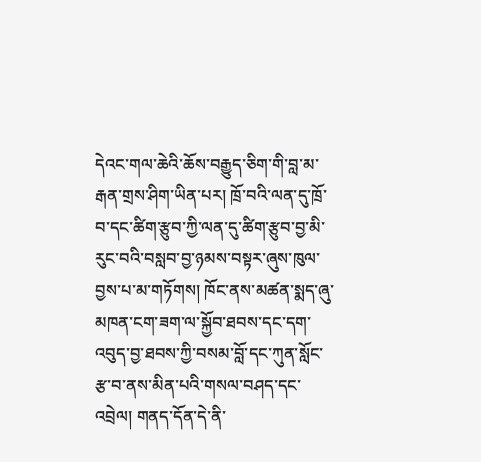དེའང་གལ་ཆེའི་ཆོས་བརྒྱུད་ཅིག་གི་བླ་མ་རྒན་གྲས་ཤིག་ཡིན་པར། ཁྲོ་བའི་ལན་དུ་ཁྲོ་བ་དང་ཚིག་རྩུབ་ཀྱི་ལན་དུ་ཚིག་རྩུབ་བྱ་མི་རུང་བའི་བསླབ་བྱ་ཉམས་བསྟར་ཞུས་ཁུལ་བྱས་པ་མ་གཏོགས། ཁོང་ནས་མཚན་སྨད་ཞུ་མཁན་ངག་ཟག་ལ་སྐྱོབ་ཐབས་དང་དག་འབུད་བྱ་ཐབས་ཀྱི་བསམ་བློ་དང་ཀུན་སློང་རྩ་བ་ནས་མིན་པའི་གསལ་བཤད་དང་འབྲེལ། གནད་དོན་དེ་ནི་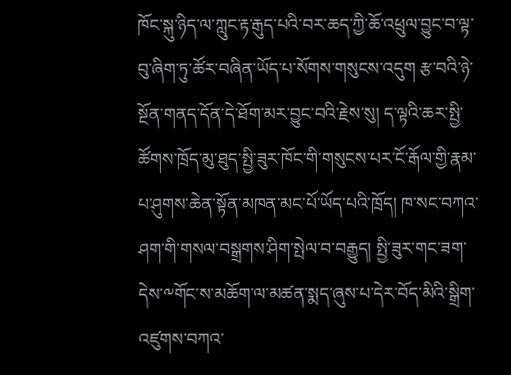ཁོང་སྐུ་ཉིད་ལ་ཀླུང་རྟ་རྒུད་པའི་བར་ཆད་ཀྱི་ཆོ་འཕྲུལ་བྱུང་བ་ལྟ་བུ་ཞིག་ཏུ་ཚོར་བཞིན་ཡོད་པ་སོགས་གསུངས་འདུག རྩ་བའི་ཉེ་སྔོན་གནད་དོན་དེ་ཐོག་མར་བྱུང་བའི་རྗེས་སུ། ད་ལྟའི་ཆར་སྤྱི་ཚོགས་ཁྲོད་མུ་ཐུད་སྤྱི་ཟུར་ཁོང་གི་གསུངས་པར་ངོ་རྒོལ་གྱི་རྣམ་པ་ཤུགས་ཆེན་སྟོན་མཁན་མང་པོ་ཡོད་པའི་ཁྲོད། ཁ་སང་བཀའ་ཤག་གི་གསལ་བསྒྲགས་ཤིག་སྤེལ་བ་བརྒྱུད། སྤྱི་ཟུར་གང་ཟག་དེས་༸གོང་ས་མཆོག་ལ་མཚན་སྨད་ཞུས་པ་དེར་བོད་མིའི་སྒྲིག་འཛུགས་བཀའ་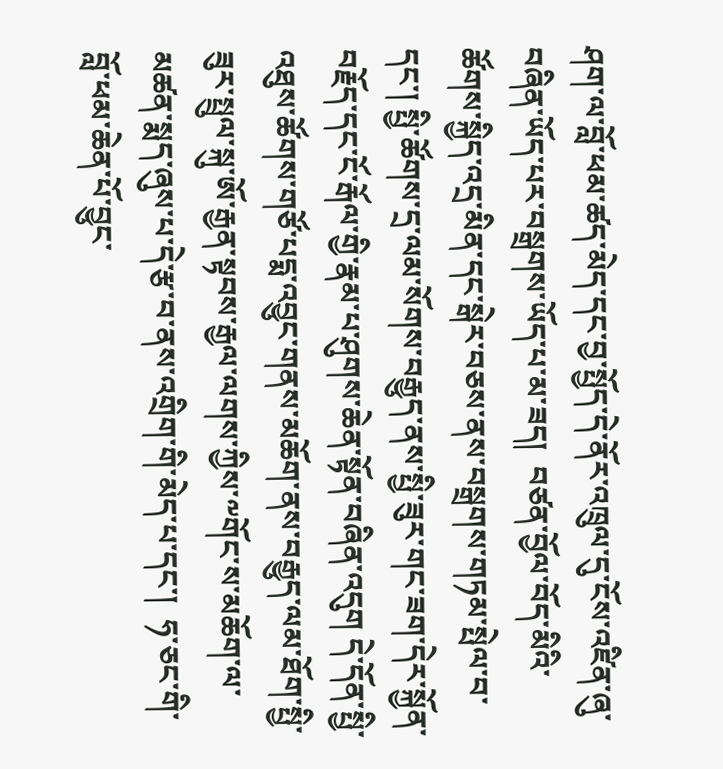ཤག་ལ་བློ་ཕམ་ཚད་མེད་དང་བྱ་སྤྱོད་དེ་ནོར་འཁྲུལ་དུ་ངོས་འཛིན་ཞུ་བཞིན་ཡོད་པར་བསྒྲགས་ཡོད་པ་མ་ཟད།  བཙན་བྱོལ་བོད་མིའི་ཚོགས་སྐྱིད་འདྲ་མིན་དང་སྒེར་བཅས་ནས་བསྒྲགས་གཏམ་སྤེལ་བ་དང་། སྤྱི་ཚོགས་དྲ་ལམ་སོགས་བརྒྱུད་ནས་སྤྱི་ཟུར་གང་ཟག་དེར་སྐྱོན་བརྗོད་དང་ངོ་རྒོལ་གྱི་རྣམ་པ་ཤུགས་ཆེན་སྟོན་བཞིན་འདུག དེ་དོན་སྤྱི་འཐུས་ཚོགས་གཙོ་པདྨ་འབྱུང་གནས་མཆོག་ནས་བརྒྱུད་ལམ་ཐོག་སྤྱི་ཟུར་སྤྲུལ་སྐུ་ཨོ་རྒྱན་སྟབས་རྒྱལ་ལགས་ཀྱིས་༸གོང་ས་མཆོག་ལ་མཚན་སྨད་ཞུས་པ་དེ་རྩ་བ་ནས་འགྲིག་གི་མེད་པ་དང་།  ཧ་ཅང་གི་བློ་ཕམ་ཆེན་པོ་བྱུང་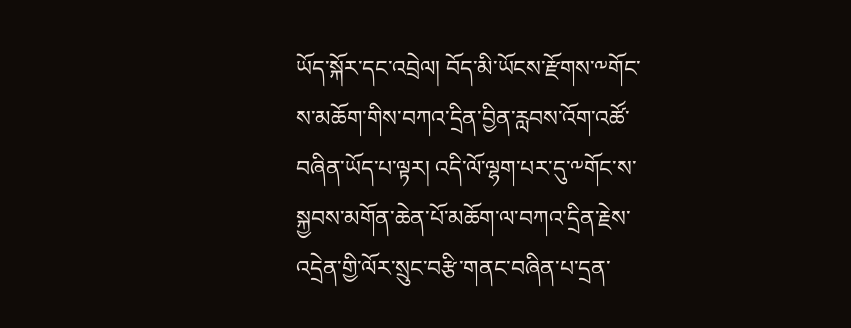ཡོད་སྐོར་དང་འབྲེལ། བོད་མི་ཡོངས་རྫོགས་༸གོང་ས་མཆོག་གིས་བཀའ་དྲིན་བྱིན་རླབས་འོག་འཚོ་བཞིན་ཡོད་པ་ལྟར། འདི་ལོ་ལྷག་པར་དུ་༸གོང་ས་སྐྱབས་མགོན་ཆེན་པོ་མཆོག་ལ་བཀའ་དྲིན་རྗེས་འདྲེན་གྱི་ལོར་སྲུང་བརྩི་གནང་བཞིན་པ་དྲན་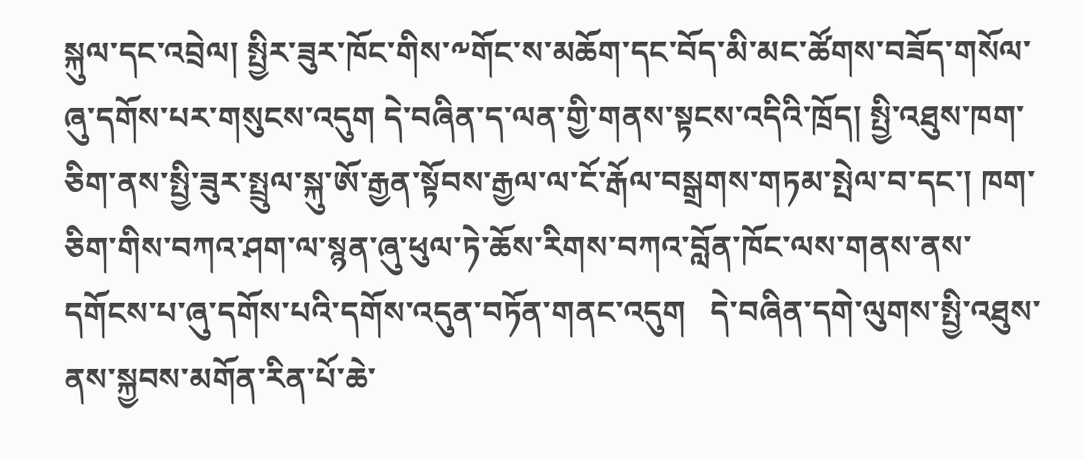སྐུལ་དང་འབྲེལ། སྤྱིར་ཟུར་ཁོང་གིས་༸གོང་ས་མཆོག་དང་བོད་མི་མང་ཚོགས་བཟོད་གསོལ་ཞུ་དགོས་པར་གསུངས་འདུག དེ་བཞིན་ད་ལན་གྱི་གནས་སྟངས་འདིའི་ཁྲོད། སྤྱི་འཐུས་ཁག་ཅིག་ནས་སྤྱི་ཟུར་སྤྲུལ་སྐུ་ཨོ་རྒྱན་སྟོབས་རྒྱལ་ལ་ངོ་རྒོལ་བསྒྲགས་གཏམ་སྤེལ་བ་དང་། ཁག་ཅིག་གིས་བཀའ་ཤག་ལ་སྙན་ཞུ་ཕུལ་ཏེ་ཆོས་རིགས་བཀའ་བློན་ཁོང་ལས་གནས་ནས་དགོངས་པ་ཞུ་དགོས་པའི་དགོས་འདུན་བཏོན་གནང་འདུག   དེ་བཞིན་དགེ་ལུགས་སྤྱི་འཐུས་ནས་སྐྱབས་མགོན་རིན་པོ་ཆེ་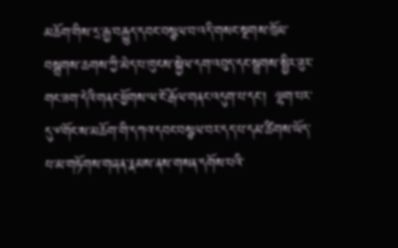མཆོག་གིས་དྲ་རྒྱ་བརྒྱུད་དབང་བསྩལ་བ་འདི་གསང་སྔགས་ཁྲོམ་བསྒྲགས་ཆགས་ཀྱི་མེད་པ་ཁུངས་སྐྱེལ་དག་འབུད་དང་སྦྲགས་སྤྱིར་ཟུར་གང་ཟག་དེའི་གནང་ཕྱོགས་ལ་ངོ་རྒོལ་གནང་འདུག་པ་དང་།  ལྷག་པར་དུ་༸གོང་ས་མཆོག་གི་དཀའ་དབང་བསྩལ་བར་དད་པ་དམ་ཚིགས་ཡོད་པ་མ་གཏོགས་གཞན་རྣམས་ནས་གསན་དགོས་པའི་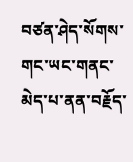བཙན་ཤེད་སོགས་གང་ཡང་གནང་མེད་པ་ནན་བརྗོད་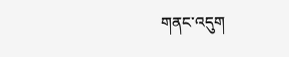གནང་འདུག